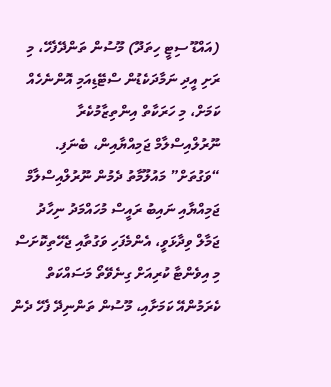(އައްޑޫ ސިޓީ ހިތަދޫ) މޫސުން ތަންދޭފެހޭ، މި ރަށި އީދި ނަމާދަކެޑުން ސްޓޭޑިއަމި އޮންނެހެއް ކަމަށް، މި ހަރަކާތް އިންތިޒާމުކެރާ ނޫރުލްއިސްލާމް ޖަމިއްޔާއިން، ބެނަފި.
“ވަގުތަށް” މައުލޫމާތު ދެމުން ނޫރުލްއިސްލާމް ޖަމިއްޔާއި ނައިބު ރައީސް މުހައްމަދު ނިހާދު ޖަމާލް ވިދާޅަވީ، އެންމެފަހި ވަގުތާއި ޖެހޭތިކޮށަސް މި އިވެންޓާ ކުރިއަށް ގިނެވޭތޯ މަސައްކަތް ކެރަމުންއޭ ކަމަށާއި، މޫސުން ތަންނިދޭ ފެހޭ ދެން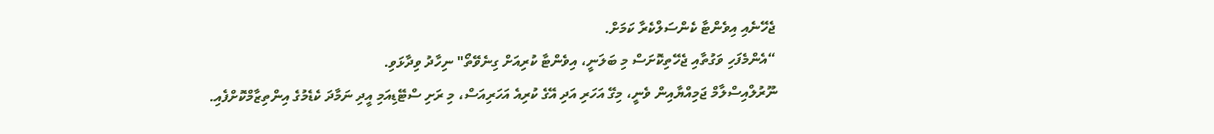ޖެހޭނެއި އިވެންޓާ ކެންސަލްކެރާ ކަމަށް.
“އެންމެފަހި ވަގުތާއި ޖެހޭތިކޮށަސް މި ބަލަނީ، އިވެންޓާ ކުރިއަށް ގިނެވޭތޯ" ނިހާދު ވިދާޅަވި.
ނޫރުލްއިސްލާމް ޖަމިއްޔާއިން ވެނީ، މިގޭ އަހަރި އަދި އޭގެ ކުރިއެ އަހަރިއަސް، މި ރަށި ސްޓޭޑިއަމި އީދި ނަމާދަ ކެޑެމުގެ އިންތިޒާމްކޮށްފެއި.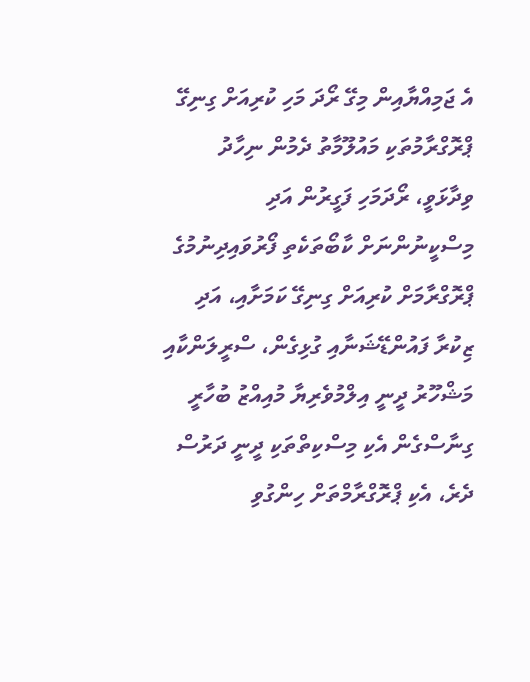އެ ޖަމިއްޔާއިން މިގޭ ރޯދަ މަހި ކުރިއަށް ގިނިގޭ ޕްރޮގްރާމުތަކި މައުލޫމާތު ދެމުން ނިހާދު ވިދާޅަވީ، ރޯދަމަހި ފަގީރުން އަދި މިސްކީނުންނަށް ކާބޯތަކެތި ފޯރުވައިދިނުމުގެ ޕްރޮގްރާމަށް ކުރިއަށް ގިނިގޭ ކަމަށާއި، އަދި ޒިކުރާ ފައުންޑޭޝަނާއި ގުޅިގެން، ސްރީލަންކާއި މަޝްހޫރު ދީނީ އިލްމުވެރިޔާ މުއިއްޒު ބުހާރީ ގިނާސްގެން އެކި މިސްކިތްތަކި ދީނީ ދަރުސް ދެރެ، އެކި ޕްރޮގްރާމްތަށް ހިންގުވި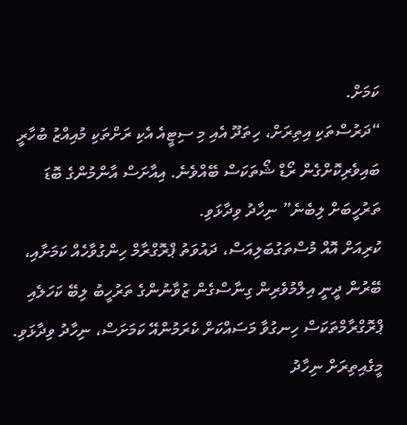ކަމަށް.
“ދަރުސްތަކި އިތިރަށް، ހިތަދޫ އެއި މި ސިޓީއެ އެކި ރަށްތަކި މުއިއްޒު ބުހާރީ ބައިވެރިކޮށްގެން ރޯޑް ޝޯތަކަސް ބޭއްވެނެ. އިއާށަސް އާންމުންގެ ބޮޑަ ތަރުހީބަށް ލިބެނެ” ނިހާދު ވިދާޅަވި.
ކުރިއަށް އޮއް މުސްތަގުބަލިއަސް، ދައުވަތު ޕްރޮގްރާމް ހިންގުވާހެއް ކަމަށާއި، ބޭރުން ދީނީ އިލްމުވެރިން ގިނާސްގެން ޒުވާނުންގެ ތަރުހީބު ލިބޭ ކަހަލެއި ޕްރޮގްރާމްތަކަސް ހިނގުވާ މަސައްކަށް ކެރަމުންއޭ ކަމަށަސް، ނިހާދު ވިދާޅަވި.
މީގެއިތިރަށް ނިހާދު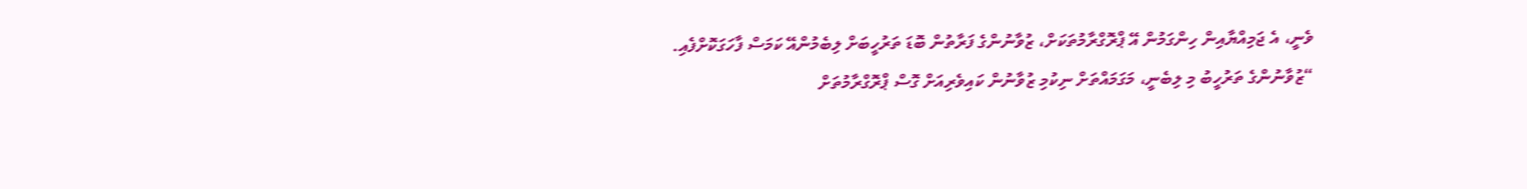ވެނީ، އެ ޖަމިއްޔާއިން ހިންގަމުން އޭ ޕްރޮގްރާމުތަކަށް، ޒުވާނުންގެ ފަރާތުން ބޮޑަ ތަރުހީބަށް ލިބެމުންއޭ ކަމަސް ފާހަގަކޮށްފެއި.
“ޒުވާނުންގެ ތަރުހީބު މި ލިބެނީ، މަގަމައްތަށް ނިކުމި ޒުވާނުން ކައިވެރިއަށް ގޮސް ޕްރޮގްރާމުތަށް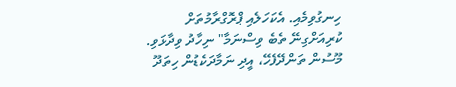ހިނގުވިމެއި. އެކަހަލެއި ޕްރޮގްރާމުތަށް ކުރިއަށްގިނޭ ތެބެ ވިސްނަމާ" ނިހާދު ވިދާޅަވި.
މޫސުން ތަންދޭފެހޭ، އީދި ނަމާދަކެޑުން ހިތަދޫ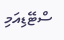ސްޓޭޑިއަމި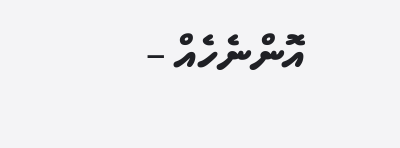އޮންނެހެއް –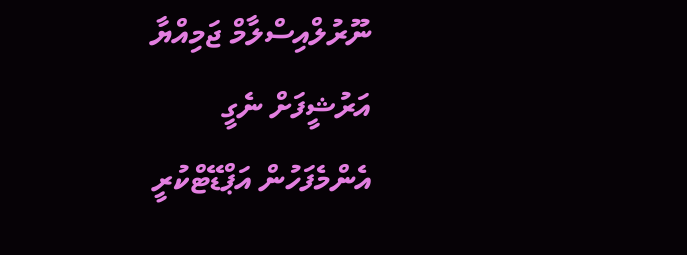ނޫރުލްއިސްލާމް ޖަމިއްޔާ
އަރުޝީފަށް ނެގީ
އެންމެފަހުން އަޕްޑޭޓްކުރީ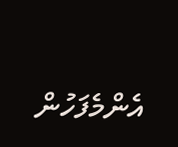އެންމެފަހުން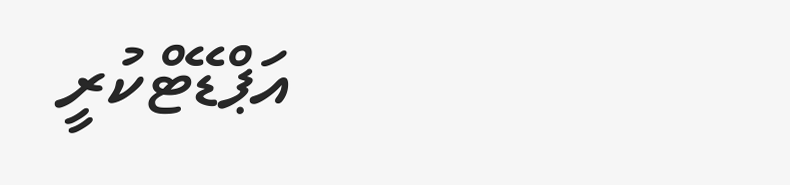އަޕްޑޭޓްކުރީ